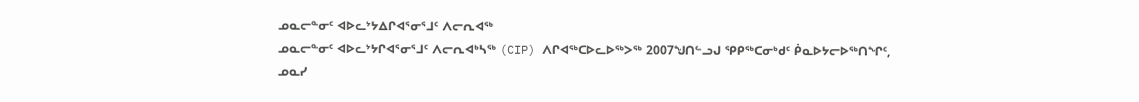ᓄᓇᓕᓐᓂᑦ ᐊᐅᓚᔾᔭᐃᒋᐊᕐᓂᕐᒧᑦ ᐱᓕᕆᐊᖅ
ᓄᓇᓕᓐᓂᑦ ᐊᐅᓚᔾᔭᒋᐊᕐᓂᕐᒧᑦ ᐱᓕᕆᐊᒃᓴᖅ (CIP) ᐱᒋᐊᖅᑕᐅᓚᐅᖅᐳᖅ 2007ᖑᑎᓪᓗᒍ ᕿᑭᖅᑕᓂᒃᑯᑦ ᑮᓇᐅᔭᓕᐅᖅᑎᖏᑦ, ᓄᓇᓯ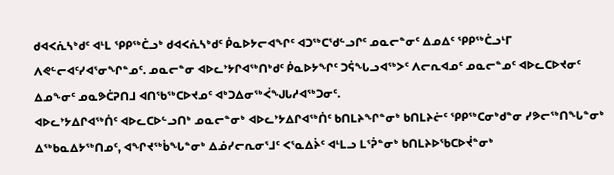ᑯᐊᐸᕇᓴᒃᑯᑦ ᐊᒻᒪ ᕿᑭᖅᑖᓗᒃ ᑯᐊᐸᕇᓴᒃᑯᑦ ᑮᓇᐅᔭᓕᐊᖏᑦ ᐊᑐᖅᑕᖁᓪᓗᒋᑦ ᓄᓇᓕᓐᓂᑦ ᐃᓄᐃᑦ ᕿᑭᖅᑖᓗᒻᒥ ᐱᕙᓪᓕᐊᑦᓯᐊᕐᓂᖏᓐᓄᑦ. ᓄᓇᓕᓐᓂ ᐊᐅᓚᔾᔭᒋᐊᖅᑎᒃᑯᑦ ᑮᓇᐅᔭᖏᑦ ᑐᕌᖓᓗᐊᖅᐳᑦ ᐱᓕᕆᐊᓄᑦ ᓄᓇᓕᓐᓄᑦ ᐊᐅᓚᑕᐅᔪᓂᑦ ᐃᓄᖕᓂᑦ ᓄᓇᕗᑖᕈᑎᒧ ᐊᑎᖃᖅᑕᐅᔪᓄᑦ ᐊᒃᑐᐃᓂᖅᐹᖑᒐᓱᐊᖅᑐᓂᑦ.
ᐊᐅᓚᔾᔭᐃᒋᐊᖅᑏᑦ ᐊᐅᓚᑕᐅᓪᓗᑎᒃ ᓄᓇᓕᓐᓂᒃ ᐊᐅᓚᔾᔭᐃᒋᐊᖅᑏᑦ ᑲᑎᒪᔨᖏᓐᓂᒃ ᑲᑎᒪᔨᓖᑦ ᕿᑭᖅᑕᓂᒃᑯᓐᓂ ᓯᕗᓕᖅᑎᖓᓐᓂᒃ ᐃᖅᑲᓇᐃᔭᖅᑎᓄᑦ, ᐊᖏᔪᖅᑳᖓᓐᓂᒃ ᐃᓅᓯᓕᕆᓂᕐᒧᑦ ᐸᕐᓇᐃᔩᑦ ᐊᒻᒪᓗ ᒪᕐᕉᓐᓂᒃ ᑲᑎᒪᔨᐅᖃᑕᐅᔫᓐᓂᒃ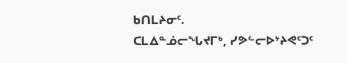ᑲᑎᒪᔨᓂᑦ.
ᑕᒪᐃᓐᓅᓕᖓᔪᒥᒃ, ᓯᕗᓪᓕᐅᔾᔨᕙᑦᑐᑦ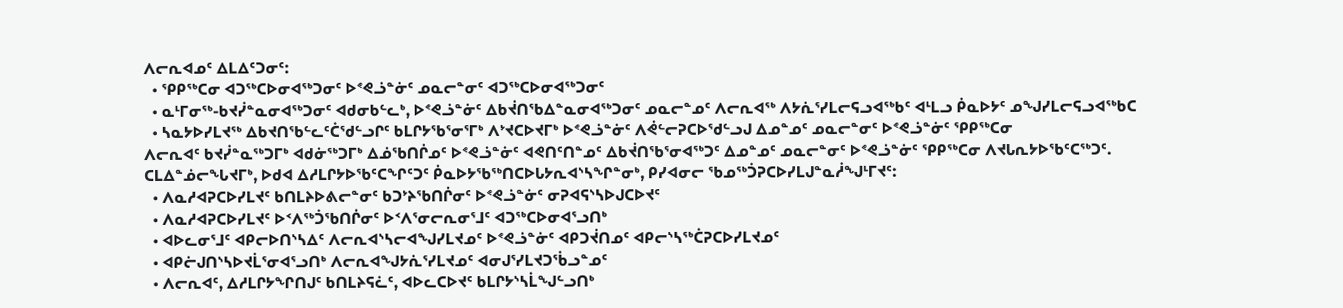ᐱᓕᕆᐊᓄᑦ ᐃᒪᐃᑦᑐᓂᑦ:
  • ᕿᑭᖅᑕᓂ ᐊᑐᖅᑕᐅᓂᐊᖅᑐᓂᑦ ᐅᕝᕙᓘᓐᓃᑦ ᓄᓇᓕᓐᓂᑦ ᐊᑐᖅᑕᐅᓂᐊᖅᑐᓂᑦ
  • ᓇᒻᒥᓂᖅ-ᑲᔪᓰᓐᓇᓂᐊᖅᑐᓂᑦ ᐊᑯᓂᑲᓪᓚᒃ, ᐅᕝᕙᓘᓐᓃᑦ ᐃᑲᔫᑎᖃᐃᓐᓇᓂᐊᖅᑐᓂᑦ ᓄᓇᓕᓐᓄᑦ ᐱᓕᕆᐊᖅ ᐱᔭᕇᕐᓯᒪᓕᕋᓗᐊᖅᑲᑦ ᐊᒻᒪᓗ ᑮᓇᐅᔭᑦ ᓄᖑᓯᒪᓕᕋᓗᐊᖅᑲᑕ
  • ᓴᓇᔭᐅᓯᒪᔪᖅ ᐃᑲᔪᑎᖃᓪᓚᑦᑖᖁᓪᓗᒋᑦ ᑲᒪᒋᔭᖃᕐᓂᕐᒥᒃ ᐱᔾᔪᑕᐅᔪᒥᒃ ᐅᕝᕙᓘᓐᓃᑦ ᐱᕚᓪᓕᕈᑕᐅᖁᓪᓗᒍ ᐃᓄᓐᓄᑦ ᓄᓇᓕᓐᓂᑦ ᐅᕝᕙᓘᓐᓃᑦ ᕿᑭᖅᑕᓂ
ᐱᓕᕆᐊᑦ ᑲᔪᓰᓐᓇᖅᑐᒥᒃ ᐊᑯᓃᖅᑐᒥᒃ ᐃᓅᖃᑎᒌᓄᑦ ᐅᕝᕙᓘᓐᓃᑦ ᐊᕙᑎᑦᑎᓐᓄᑦ ᐃᑲᔫᑎᖃᕐᓂᐊᖅᑐᑦ ᐃᓄᓐᓄᑦ ᓄᓇᓕᓐᓂᑦ ᐅᕝᕙᓘᓐᓃᑦ ᕿᑭᖅᑕᓂ ᐱᔪᒐᕆᔭᐅᖃᑦᑕᖅᑐᑦ.
ᑕᒪᐃᓐᓅᓕᖓᔪᒥᒃ, ᐅᑯᐊ ᐃᓱᒪᒋᔭᐅᖃᑦᑕᖏᑦᑐᑦ ᑮᓇᐅᔭᖃᖅᑎᑕᐅᒐᔭᕆᐊᔅᓴᖏᓐᓂᒃ, ᑭᓯᐊᓂᓕ ᖃᓄᖅᑑᕈᑕᐅᓯᒪᒍᓐᓇᓲᖑᒻᒥᔪᑦ:
  • ᐱᓇᓱᐊᕈᑕᐅᓯᒪᔪᑦ ᑲᑎᒪᔨᐅᕕᓕᓐᓂᑦ ᑲᑐᔾᔨᖃᑎᒌᓂᑦ ᐅᕝᕙᓘᓐᓃᑦ ᓂᕈᐊᕋᔅᓴᐅᒍᑕᐅᔪᑦ
  • ᐱᓇᓱᐊᕈᑕᐅᓯᒪᔪᑦ ᐅᑉᐱᖅᑑᖃᑎᒌᓂᑦ ᐅᑉᐱᕐᓂᓕᕆᓂᕐᒧᑦ ᐊᑐᖅᑕᐅᓂᐊᕐᓗᑎᒃ
  • ᐊᐅᓚᓂᕐᒧᑦ ᐊᑭᓕᐅᑎᔅᓴᐃᑦ ᐱᓕᕆᐊᔅᓴᓕᐊᖑᓯᒪᔪᓄᑦ ᐅᕝᕙᓘᓐᓃᑦ ᐊᑭᑐᔫᑎᓄᑦ ᐊᑭᓕᔅᓴᖅᑖᕈᑕᐅᓯᒪᔪᓄᑦ
  • ᐊᑭᓖᒍᑎᔅᓴᐅᔪᒫᕐᓂᐊᕐᓗᑎᒃ ᐱᓕᕆᐊᖑᔭᕇᕐᓯᒪᔪᓄᑦ ᐊᓂᒍᕐᓯᒪᔪᑐᖄᓗᓐᓄᑦ
  • ᐱᓕᕆᐊᑦ, ᐃᓱᒪᒋᔭᖏᑎᒍᑦ ᑲᑎᒪᔨᕋᓛᑦ, ᐊᐅᓚᑕᐅᔪᑦ ᑲᒪᒋᔭᔅᓴᒫᖑᓪᓗᑎᒃ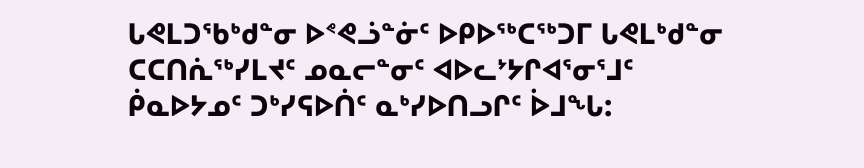ᒐᕙᒪᑐᖃᒃᑯᓐᓂ ᐅᕝᕙᓘᓐᓃᑦ ᐅᑭᐅᖅᑕᖅᑐᒥ ᒐᕙᒪᒃᑯᓐᓂ
ᑕᑕᑎᕇᖅᓯᒪᔪᑦ ᓄᓇᓕᓐᓂᑦ ᐊᐅᓚᔾᔭᒋᐊᕐᓂᕐᒧᑦ ᑮᓇᐅᔭᓄᑦ ᑐᒃᓯᕋᐅᑏᑦ ᓇᒃᓯᐅᑎᓗᒋᑦ ᐆᒧᖓ: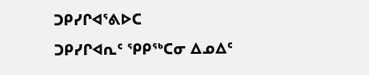ᑐᑭᓯᒋᐊᕐᕕᐅᑕ
ᑐᑭᓯᒋᐊᕆᑦ ᕿᑭᖅᑕᓂ ᐃᓄᐃᑦ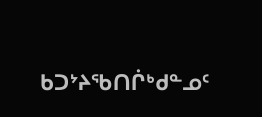ᑲᑐᔾᔨᖃᑎᒌᒃᑯᓐᓄᑦ